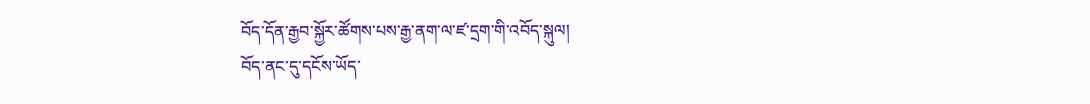བོད་དོན་རྒྱབ་སྐྱོར་ཚོགས་པས་རྒྱ་ནག་ལ་ཛ་དྲག་གི་འབོད་སྐུལ།
བོད་ནང་དུ་དངོས་ཡོད་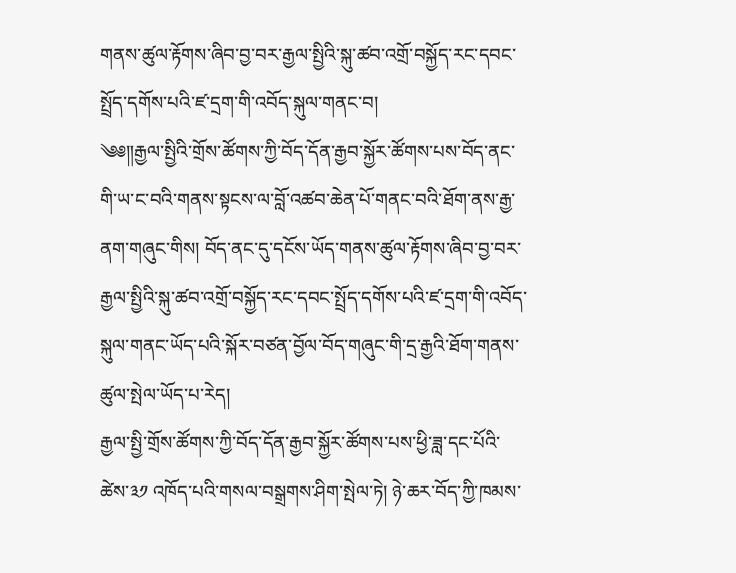གནས་ཚུལ་རྟོགས་ཞིབ་བྱ་བར་རྒྱལ་སྤྱིའི་སྐུ་ཚབ་འགྲོ་བསྐྱོད་རང་དབང་སྤྲོད་དགོས་པའི་ཛ་དྲག་གི་འབོད་སྐུལ་གནང་བ།
༄༅༎རྒྱལ་སྤྱིའི་གྲོས་ཚོགས་ཀྱི་བོད་དོན་རྒྱབ་སྐྱོར་ཚོགས་པས་བོད་ནང་གི་ཡ་ང་བའི་གནས་སྟངས་ལ་བློ་འཚབ་ཆེན་པོ་གནང་བའི་ཐོག་ནས་རྒྱ་ནག་གཞུང་གིས། བོད་ནང་དུ་དངོས་ཡོད་གནས་ཚུལ་རྟོགས་ཞིབ་བྱ་བར་རྒྱལ་སྤྱིའི་སྐུ་ཚབ་འགྲོ་བསྐྱོད་རང་དབང་སྤྲོད་དགོས་པའི་ཛ་དྲག་གི་འབོད་སྐུལ་གནང་ཡོད་པའི་སྐོར་བཙན་བྱོལ་བོད་གཞུང་གི་དྲ་རྒྱའི་ཐོག་གནས་ཚུལ་སྤེལ་ཡོད་པ་རེད།
རྒྱལ་སྤྱི་གྲོས་ཚོགས་ཀྱི་བོད་དོན་རྒྱབ་སྐྱོར་ཚོགས་པས་ཕྱི་ཟླ་དང་པོའི་ཚེས་༣༡ འཁོད་པའི་གསལ་བསྒྲགས་ཤིག་སྤེལ་ཏེ། ཉེ་ཆར་བོད་ཀྱི་ཁམས་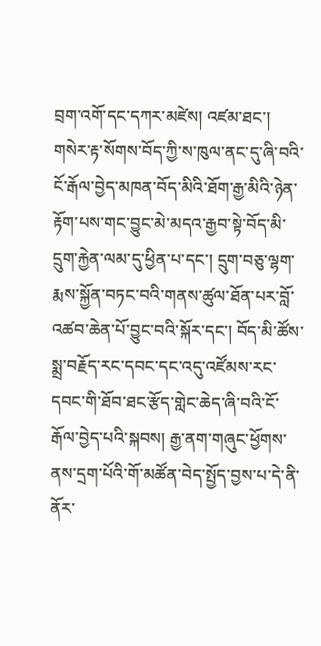བྲག་འགོ་དང་དཀར་མཛེས། འཛམ་ཐང་། གསེར་རྟ་སོགས་བོད་ཀྱི་ས་ཁུལ་ནང་དུ་ཞི་བའི་ངོ་རྒོལ་བྱེད་མཁན་བོད་མིའི་ཐོག་རྒྱ་མིའི་ཉེན་རྟོག་པས་གང་བྱུང་མེ་མདའ་རྒྱབ་སྟེ་བོད་མི་དྲུག་རྐྱེན་ལམ་དུ་ཕྱིན་པ་དང་། དྲུག་བཅུ་ལྷག་རྨས་སྐྱོན་བཏང་བའི་གནས་ཚུལ་ཐོན་པར་བློ་འཚབ་ཆེན་པོ་བྱུང་བའི་སྐོར་དང་། བོད་མི་ཚོས་སྨྲ་བརྗོད་རང་དབང་དང་འདུ་འཛོམས་རང་དབང་གི་ཐོབ་ཐང་རྩོད་གླེང་ཆེད་ཞི་བའི་ངོ་རྒོལ་བྱེད་པའི་སྐབས། རྒྱ་ནག་གཞུང་ཕྱོགས་ནས་དྲག་པོའི་གོ་མཚོན་བེད་སྤྱོད་བྱས་པ་དེ་ནི་ནོར་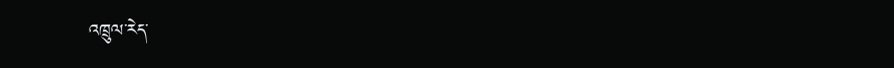འཁྲུལ་རེད་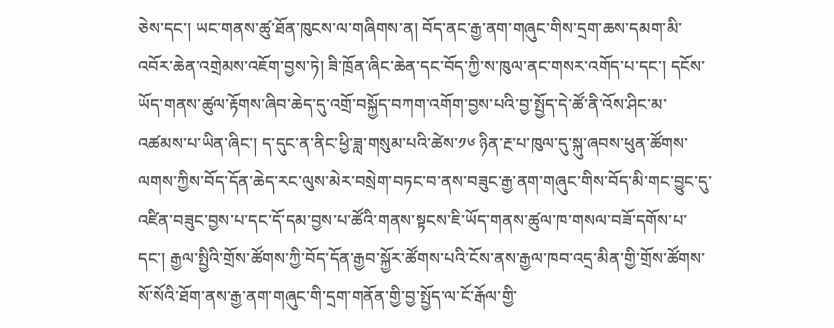ཅེས་དང་། ཡང་གནས་ཚུ་ཐོན་ཁུངས་ལ་གཞིགས་ན། བོད་ནང་རྒྱ་ནག་གཞུང་གིས་དྲག་ཆས་དམག་མི་འབོར་ཆེན་འགྲེམས་འཇོག་བྱས་ཏེ། ཟི་ཁྲོན་ཞིང་ཆེན་དང་བོད་ཀྱི་ས་ཁུལ་ནང་གསར་འགོད་པ་དང་། དངོས་ཡོད་གནས་ཚུལ་རྟོགས་ཞིབ་ཆེད་དུ་འགྲོ་བསྐྱོད་བཀག་འགོག་བྱས་པའི་བྱ་སྤྱོད་དེ་ཚོ་ནི་འོས་ཤིང་མ་འཚམས་པ་ཡིན་ཞིང་། ད་དུང་ན་ནིང་ཕྱི་ཟླ་གསུམ་པའི་ཚེས་༡༦ ཉིན་རྔ་པ་ཁུལ་དུ་སྐུ་ཞབས་ཕུན་ཚོགས་ལགས་ཀྱིས་བོད་དོན་ཆེད་རང་ལུས་མེར་བསྲེག་བཏང་བ་ནས་བཟུང་རྒྱ་ནག་གཞུང་གིས་བོད་མི་གང་བྱུང་དུ་འཛིན་བཟུང་བྱས་པ་དང་དོ་དམ་བྱས་པ་ཚོའི་གནས་སྟངས་ཇི་ཡོད་གནས་ཚུལ་ཁ་གསལ་བཟོ་དགོས་པ་དང་། རྒྱལ་སྤྱིའི་གྲོས་ཚོགས་ཀྱི་བོད་དོན་རྒྱབ་སྐྱོར་ཚོགས་པའི་ངོས་ནས་རྒྱལ་ཁབ་འདྲ་མིན་གྱི་གྲོས་ཚོགས་སོ་སོའི་ཐོག་ནས་རྒྱ་ནག་གཞུང་གི་དྲག་གནོན་གྱི་བྱ་སྤྱོད་ལ་ངོ་རྒོལ་གྱི་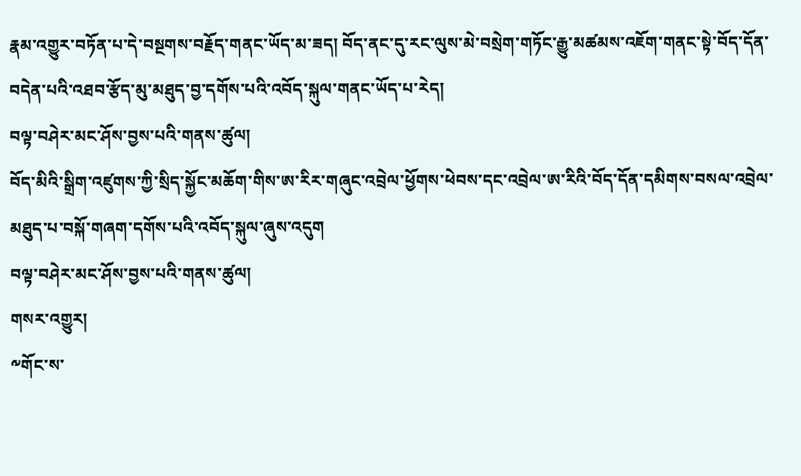རྣམ་འགྱུར་བཏོན་པ་དེ་བསྔགས་བརྗོད་གནང་ཡོད་མ་ཟད། བོད་ནང་དུ་རང་ལུས་མེ་བསྲེག་གཏོང་རྒྱུ་མཚམས་འཇོག་གནང་སྟེ་བོད་དོན་བདེན་པའི་འཐབ་རྩོད་མུ་མཐུད་བྱ་དགོས་པའི་འབོད་སྐུལ་གནང་ཡོད་པ་རེད།
བལྟ་བཤེར་མང་ཤོས་བྱས་པའི་གནས་ཚུལ།
བོད་མིའི་སྒྲིག་འཛུགས་ཀྱི་སྲིད་སྐྱོང་མཆོག་གིས་ཨ་རིར་གཞུང་འབྲེལ་ཕྱོགས་ཕེབས་དང་འབྲེལ་ཨ་རིའི་བོད་དོན་དམིགས་བསལ་འབྲེལ་མཐུད་པ་བསྐོ་གཞག་དགོས་པའི་འབོད་སྐུལ་ཞུས་འདུག
བལྟ་བཤེར་མང་ཤོས་བྱས་པའི་གནས་ཚུལ།
གསར་འགྱུར།
༸གོང་ས་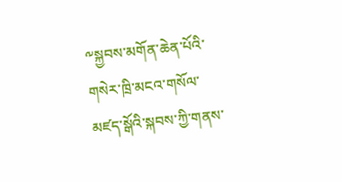༸སྐྱབས་མགོན་ཆེན་པོའི་གསེར་ཁྲི་མངའ་གསོལ་མཛད་སྒོའི་སྐབས་ཀྱི་གནས་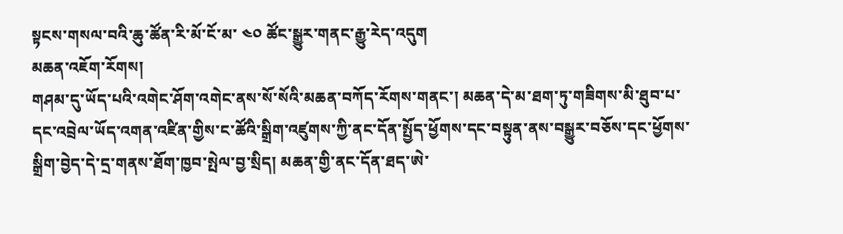སྟངས་གསལ་བའི་ཆུ་ཚོན་རི་མོ་ངོ་མ་ ༤༠ ཚོང་སྒྱུར་གནང་རྒྱུ་རེད་འདུག
མཆན་འཇོག་རོགས།
གཤམ་དུ་ཡོད་པའི་འགེང་ཤོག་འགེང་ནས་སོ་སོའི་མཆན་བཀོད་རོགས་གནང་། མཆན་དེ་མ་ཐག་ཏུ་གཟིགས་མི་ཐུབ་པ་དང་འབྲེལ་ཡོད་འགན་འཛིན་གྱིས་ང་ཚོའི་སྒྲིག་འཛུགས་ཀྱི་ནང་དོན་སྤྱོད་ཕྱོགས་དང་བསྟུན་ནས་བསྒྱུར་བཅོས་དང་ཕྱོགས་སྒྲིག་བྱེད་དེ་དྲ་གནས་ཐོག་ཁྱབ་སྤེལ་བྱ་སྲིད། མཆན་གྱི་ནང་དོན་ཐད་ཨེ་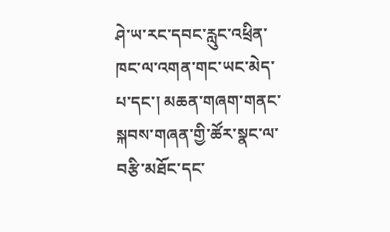ཤེ་ཡ་རང་དབང་རླུང་འཕྲིན་ཁང་ལ་འགན་གང་ཡང་མེད་པ་དང་། མཆན་གཞག་གནང་སྐབས་གཞན་གྱི་ཚོར་སྣང་ལ་བརྩི་མཐོང་དང་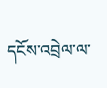དངོས་འབྲེལ་ལ་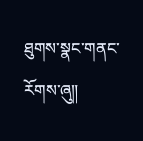ཐུགས་སྣང་གནང་རོགས་ཞུ༎